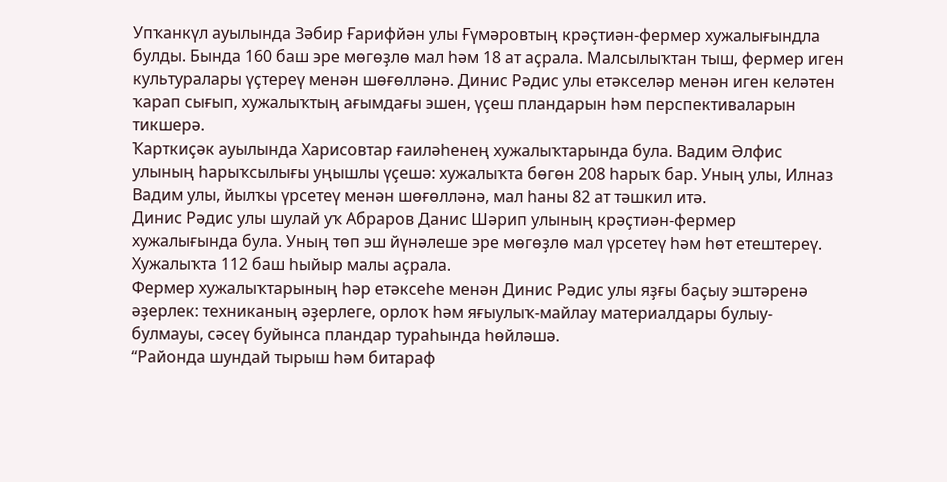Упҡанкүл ауылында Зәбир Ғарифйән улы Ғүмәровтың крәҫтиән-фермер хужалығындла булды. Бында 160 баш эре мөгөҙлө мал һәм 18 ат аҫрала. Малсылыҡтан тыш, фермер иген культуралары үҫтереү менән шөғөлләнә. Динис Рәдис улы етәкселәр менән иген келәтен ҡарап сығып, хужалыҡтың ағымдағы эшен, үҫеш пландарын һәм перспективаларын тикшерә.
Ҡарткиҫәк ауылында Харисовтар ғаиләһенең хужалыҡтарында була. Вадим Әлфис улының һарыҡсылығы уңышлы үҫешә: хужалыҡта бөгөн 208 һарыҡ бар. Уның улы, Илназ Вадим улы, йылҡы үрсетеү менән шөғөлләнә, мал һаны 82 ат тәшкил итә.
Динис Рәдис улы шулай уҡ Абраров Данис Шәрип улының крәҫтиән-фермер хужалығында була. Уның төп эш йүнәлеше эре мөгөҙлө мал үрсетеү һәм һөт етештереү. Хужалыҡта 112 баш һыйыр малы аҫрала.
Фермер хужалыҡтарының һәр етәксеһе менән Динис Рәдис улы яҙғы баҫыу эштәренә әҙерлек: техниканың әҙерлеге, орлоҡ һәм яғыулыҡ-майлау материалдары булыу-булмауы, сәсеү буйынса пландар тураһында һөйләшә.
“Районда шундай тырыш һәм битараф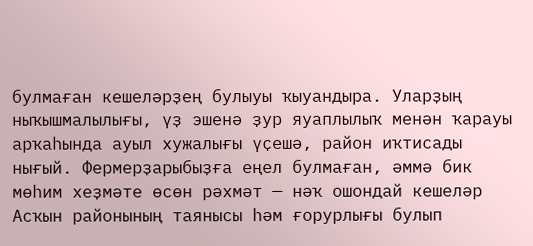булмаған кешеләрҙең булыуы ҡыуандыра. Уларҙың ныҡышмалылығы, үҙ эшенә ҙур яуаплылыҡ менән ҡарауы арҡаһында ауыл хужалығы үҫешә, район иҡтисады нығый. Фермерҙарыбыҙға еңел булмаған, әммә бик мөһим хеҙмәте өсөн рәхмәт — нәҡ ошондай кешеләр Асҡын районының таянысы һәм ғорурлығы булып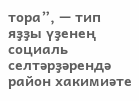тора”, — тип яҙҙы үҙенең социаль селтәрҙәрендә район хакимиәте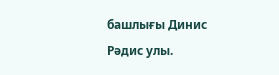башлығы Динис Рәдис улы.